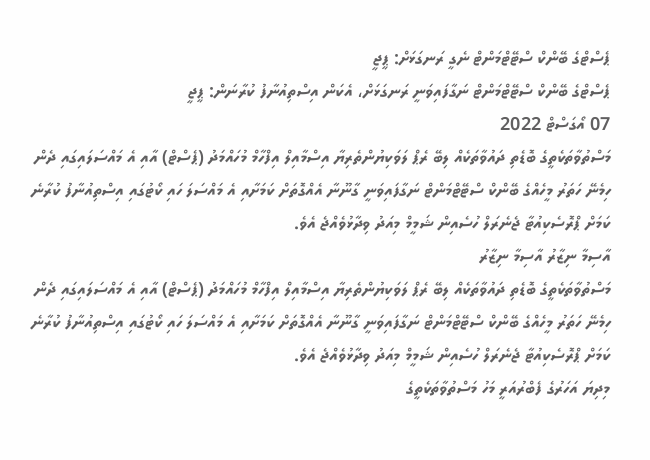ޕެސްޓްގެ ބޭންކް ސްޓޭޓްމަންޓް ނެގީ ރަނގަޅަށް: ޕީޖީ
ޕެސްޓްގެ ބޭންކް ސްޓޭޓްމަންޓް ނަގާފައިވަނީ ރަނގަޅަށް، އެކަން އިސްތިއުނާފު ކުރާނަން: ޕީޖީ
07 އޯގަސްޓް 2022
މަސްތުވާތަކެތީގެ ބޮޑެތި ދައުވާތަކެއް ލިބޭ ރެޕް ލަވަކިޔުންތެރިޔާ އިސްމާއިލް އިފްހާމް މުހައްމަދު (ޕެސްޓް) އާއި އެ މައްސަލައިގައި ދެން ހިމެނޭ ހަތަރު މީހެއްގެ ބޭންކް ސްޓޭޓްމަންޓް ނަގާފައިވަނީ ގާނޫނާ އެއްގޮތަށް ކަމަށާއި އެ މައްސަލަ ހައި ކޯޓުގައި އިސްތިއުނާފު ކުރާނެ ކަމަށް ޕްރޮސެކިއުޓާ ޖެނެރަލް ހުސެއިން ޝަމީމް މިއަދު ވިދާޅުވެއްޖެ އެވެ.
އާސިމާ ނިޒާރު އާސިމާ ނިޒާރު
މަސްތުވާތަކެތީގެ ބޮޑެތި ދައުވާތަކެއް ލިބޭ ރެޕް ލަވަކިޔުންތެރިޔާ އިސްމާއިލް އިފްހާމް މުހައްމަދު (ޕެސްޓް) އާއި އެ މައްސަލައިގައި ދެން ހިމެނޭ ހަތަރު މީހެއްގެ ބޭންކް ސްޓޭޓްމަންޓް ނަގާފައިވަނީ ގާނޫނާ އެއްގޮތަށް ކަމަށާއި އެ މައްސަލަ ހައި ކޯޓުގައި އިސްތިއުނާފު ކުރާނެ ކަމަށް ޕްރޮސެކިއުޓާ ޖެނެރަލް ހުސެއިން ޝަމީމް މިއަދު ވިދާޅުވެއްޖެ އެވެ.
މިދިޔަ އަހަރުގެ ފެބްރުއަރީ މަހު މަސްތުވާތަކެތީގެ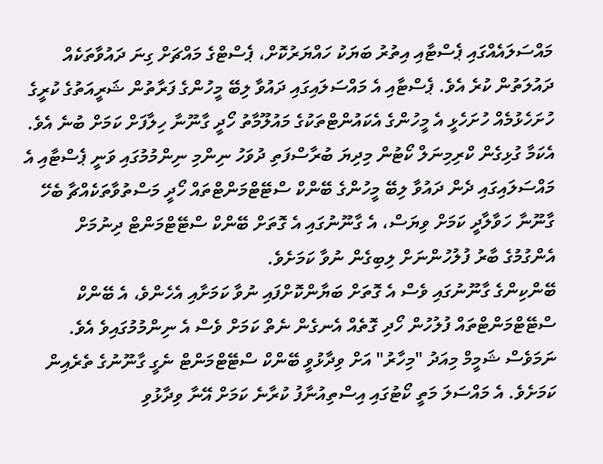މައްސަލައެއްގައި ޕެސްޓާއި އިތުރު ބަޔަކު ހައްޔަރުކޮށް، ޕެސްޓްގެ މައްޗަށް ގިނަ ދައުވާތަކެއް ދައުލަތުން ކުރެ އެވެ. ޕެސްޓާއި އެ މައްސަލައިގައި ދައުވާ ލިބޭ މީހުންގެ ފަރާތުން ޝަރީއަތުގެ ކުރީގެ ހުށަހެޅުމެއް ހުށަހެޅީ އެ މީހުންގެ އެކައުންޓްތަކުގެ މައުލޫމާތު ހޯދީ ގާނޫނާ ހިލާފަށް ކަމަށް ބުނެ އެވެ.
އެކަމާ ގުޅިގެން ކްރިމިނަލް ކޯޓުން މިދިޔަ ބުރާސްފަތި ދުވަހު ނިންމި ނިންމުމުގައި ވަނީ ޕެސްޓާއި އެ މައްސަލައިގައި ދެން ދައުވާ ލިބޭ މީހުންގެ ބޭންކް ސްޓޭޓްމަންޓްތައް ހޯދީ މަސްތުވާތަކެއްޗާ ބެހޭ ގާނޫނާ ހަވާލާދީ ކަމަށް ވިޔަސް، އެ ގާނޫނުގައި އެ ގޮތަށް ބޭންކް ސްޓޭޓްމަންޓް ދިނުމަށް އެންގުމުގެ ބާރު ފުލުހުންނަށް ލިބިގެން ނުވާ ކަމަށެވެ.
ބޭންކިންގެ ގާނޫނުގައި ވެސް އެ ގޮތަށް ބަޔާންކޮށްފައި ނުވާ ކަމަށާއި އެހެންވެ، އެ ބޭންކް ސްޓޭޓްމަންޓްތައް ފުލުހުން ހޯދި ގޮތެއް އެނގެން ނެތް ކަމަށް ވެސް އެ ނިންމުމުގައިވެ އެވެ.
ނަމަވެސް ޝަމީމް މިއަދު "މިހާރު" އަށް ވިދާޅުވީ ބޭންކް ސްޓޭޓްމަންޓް ނެގީ ގާނޫނުގެ ތެރެއިން ކަމަށެވެ. އެ މައްސަލަ މަތީ ކޯޓުގައި އިސްތިއުނާފު ކުރާނެ ކަމަށް އޭނާ ވިދާޅުވި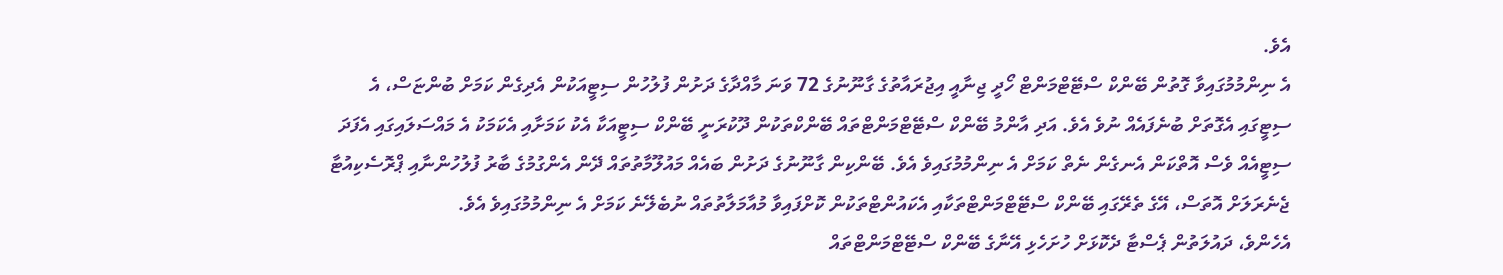އެވެ.
އެ ނިންމުމުގައިވާ ގޮތުން ބޭންކް ސްޓޭޓްމަންޓް ހޯދީ ޖިނާއީ އިޖުރައާތުގެ ގާނޫނުގެ 72 ވަނަ މާއްދާގެ ދަށުން ފުލުހުން ސިޓީއަކުން އެދިގެން ކަމަށް ބުންޏަސް، އެ ސިޓީގައި އެގޮތަށް ބުނެފައެއް ނުވެ އެވެ. އަދި އާންމު ބޭންކް ސްޓޭޓްމަންޓްތައް ބޭންކްތަކުން ދޫކުރަނީ ބޭންކް ސިޓީއަކާ އެކު ކަމަށާއި އެކަމަކު އެ މައްސަލައިގައި އެފަދަ ސިޓީއެއް ވެސް އޮތްކަން އެނގެން ނެތް ކަމަށް އެ ނިންމުމުގައިވެ އެވެ. ބޭންކިން ގާނޫނުގެ ދަށުން ބައެއް މައުލޫމާތުތައް ދޭން އެންގުމުގެ ބާރު ފުލުހުންނާއި ޕްރޮސެކިއުޓާ ޖެނެރަލަށް އޮތަސް، އޭގެ ތެރޭގައި ބޭންކް ސްޓޭޓްމަންޓްތަކާއި އެކައުންޓްތަކުން ކޮށްފައިވާ މުއާމަލާތުތައް ނުބެލޭނެ ކަމަށް އެ ނިންމުމުގައިވެ އެވެ.
އެހެންވެ، ދައުލަތުން ޕެސްޓާ ދެކޮޅަށް ހުށަހެޅި އޭނާގެ ބޭންކް ސްޓޭޓްމަންޓްތައް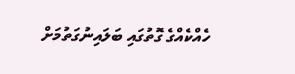ހެއްކެއްގެ ގޮތުގައި ބަލައިނުގަތުމަށް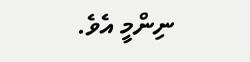ނިންމީ އެވެ.